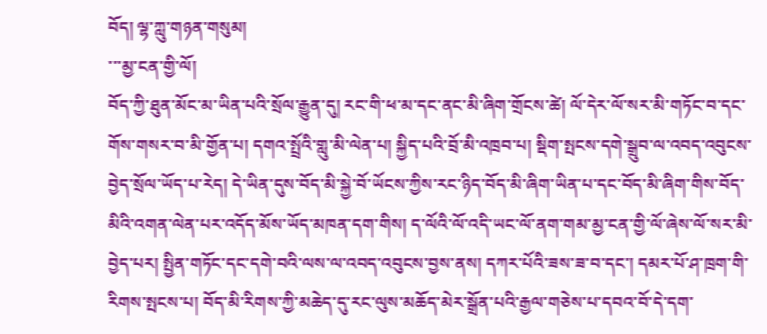བོད། ལྷ་ཀླུ་གཉན་གསུམ།
་་་མྱ་ངན་གྱི་ལོ།
བོད་ཀྱི་ཐུན་མོང་མ་ཡིན་པའི་སྲོལ་རྒྱུན་དུ། རང་གི་ཕ་མ་དང་ནང་མི་ཞིག་གྲོངས་ཚེ། ལོ་དེར་ལོ་སར་མི་གཏོང་བ་དང་གོས་གསར་བ་མི་གྱོན་པ། དགའ་སྤྲོའི་གླུ་མི་ལེན་པ། སྐྱིད་པའི་བྲོ་མི་འཁྲབ་པ། སྡིག་སྤངས་དགེ་སྒྲུབ་ལ་འབད་འབུངས་བྱེད་སྲོལ་ཡོད་པ་རེད། དེ་ཡིན་དུས་བོད་མི་སྐྱེ་བོ་ཡོངས་ཀྱིས་རང་ཉིད་བོད་མི་ཞིག་ཡིན་པ་དང་བོད་མི་ཞིག་གིས་བོད་མིའི་འགན་ལེན་པར་འདོད་མོས་ཡོད་མཁན་དག་གིས། ད་ལོའི་ལོ་འདི་ཡང་ལོ་ནག་གམ་མྱ་ངན་གྱི་ལོ་ཞེས་ལོ་སར་མི་བྱེད་པར། སྤྱིན་གཏོང་དང་དགེ་བའི་ལས་ལ་འབད་འབུངས་བྱས་ནས། དཀར་པོའི་ཟས་ཟ་བ་དང་། དམར་པོ་ཤ་ཁྲག་གི་རིགས་སྤངས་པ། བོད་མི་རིགས་ཀྱི་མཆེད་དུ་རང་ལུས་མཆོད་མེར་སྒྲོན་པའི་རྒྱལ་གཅེས་པ་དབའ་བོ་དེ་དག་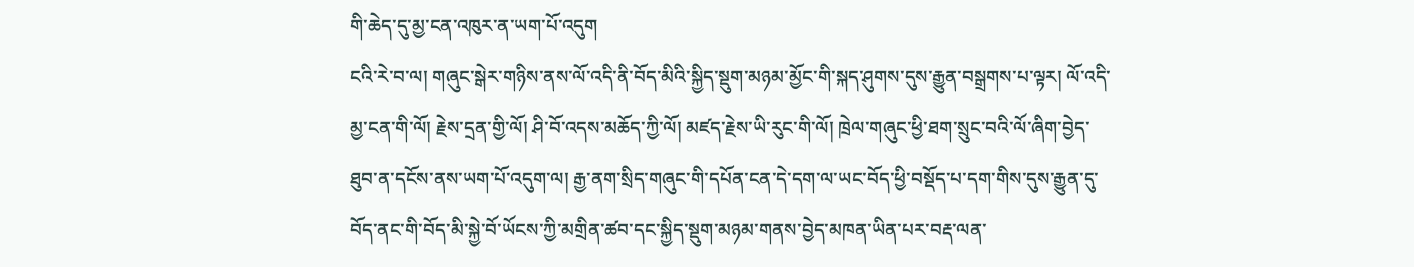གི་ཆེད་དུ་མྱ་ངན་འཁུར་ན་ཡག་པོ་འདུག
ངའི་རེ་བ་ལ། གཞུང་སྒེར་གཉིས་ནས་ལོ་འདི་ནི་བོད་མིའི་སྐྱིད་སྡུག་མཉམ་མྱོང་གི་སྐད་ཤུགས་དུས་རྒྱུན་བསྒྲགས་པ་ལྟར། ལོ་འདི་མྱ་ངན་གི་ལོ། རྗེས་དྲན་གྱི་ལོ། ཤི་བོ་འདས་མཆོད་ཀྱི་ལོ། མཛད་རྗེས་ཡི་རུང་གི་ལོ། ཁྲེལ་གཞུང་ཕྱི་ཐག་སྲུང་བའི་ལོ་ཞིག་བྱེད་ཐུབ་ན་དངོས་ནས་ཡག་པོ་འདུག་ལ། རྒྱ་ནག་སྲིད་གཞུང་གི་དཔོན་ངན་དེ་དག་ལ་ཡང་བོད་ཕྱི་བསྡོད་པ་དག་གིས་དུས་རྒྱུན་དུ་བོད་ནང་གི་བོད་མི་སྐྱེ་བོ་ཡོངས་ཀྱི་མགྲིན་ཚབ་དང་སྐྱིད་སྡུག་མཉམ་གནས་བྱེད་མཁན་ཡིན་པར་བརྡ་ལན་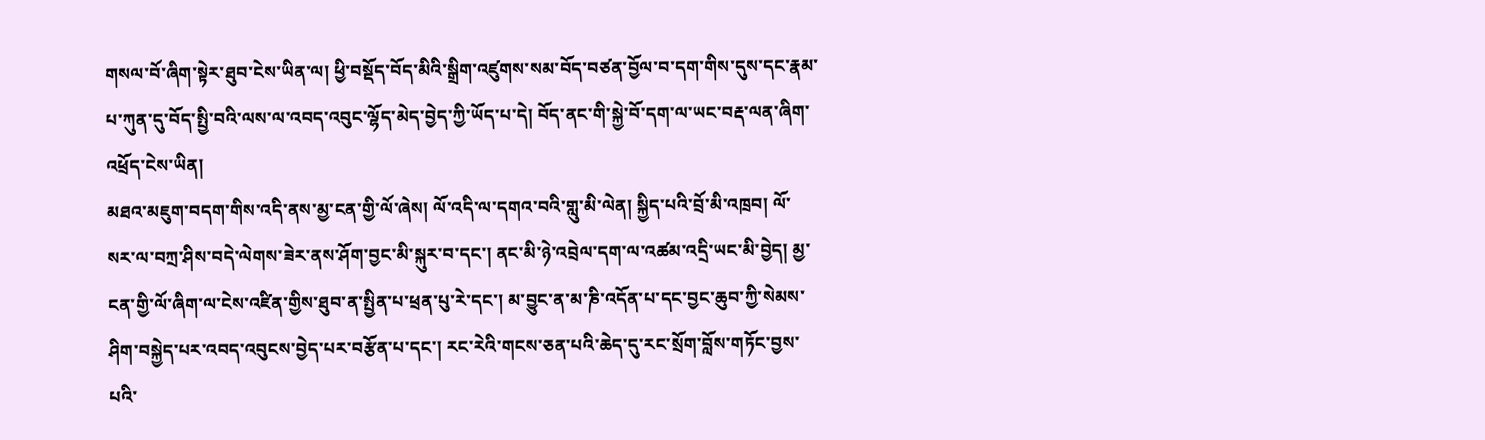གསལ་བོ་ཞིག་སྟེར་ཐུབ་ངེས་ཡིན་ལ། ཕྱི་བསྡོད་བོད་མིའི་སྒྲིག་འཛུགས་སམ་བོད་བཙན་བྱོལ་བ་དག་གིས་དུས་དང་རྣམ་པ་ཀུན་དུ་བོད་སྤྱི་བའི་ལས་ལ་འབད་འབུང་ལྷོད་མེད་བྱེད་ཀྱི་ཡོད་པ་དེ། བོད་ནང་གི་སྐྱེ་བོ་དག་ལ་ཡང་བརྡ་ལན་ཞིག་འཕྲོད་ངེས་ཡིན།
མཐའ་མཇུག་བདག་གིས་འདི་ནས་མྱ་ངན་གྱི་ལོ་ཞེས། ལོ་འདི་ལ་དགའ་བའི་གླུ་མི་ལེན། སྐྱིད་པའི་བྲོ་མི་འཁྲབ། ལོ་སར་ལ་བཀྲ་ཤིས་བདེ་ལེགས་ཟེར་ནས་ཤོག་བྱང་མི་སྐུར་བ་དང་། ནང་མི་ཉེ་འབྲེལ་དག་ལ་འཚམ་འདྲི་ཡང་མི་བྱེད། མྱ་ངན་གྱི་ལོ་ཞིག་ལ་ངེས་འཛིན་གྱིས་ཐུབ་ན་སྤྱིན་པ་ཕྲན་པུ་རེ་དང་། མ་བྱུང་ན་མ་ཎི་འདོན་པ་དང་བྱང་ཆུབ་ཀྱི་སེམས་ཤིག་བསྐྱེད་པར་འབད་འབུངས་བྱེད་པར་བརྩོན་པ་དང་། རང་རེའི་གངས་ཅན་པའི་ཆེད་དུ་རང་སྲོག་བློས་གཏོང་བྱས་པའི་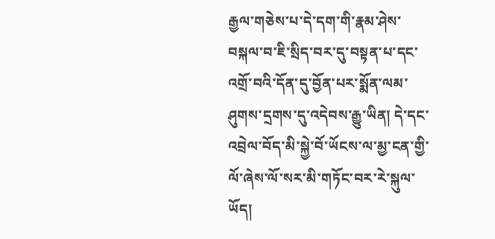རྒྱལ་གཅེས་པ་དེ་དག་གི་རྣམ་ཤེས་བསྐལ་བ་ཇི་སྲིད་བར་དུ་བསྟན་པ་དང་འགྲོ་བའི་དོན་དུ་བྱོན་པར་སྨོན་ལམ་ཤུགས་དྲགས་དུ་འདེབས་རྒྱུ་ཡིན། དེ་དང་འབྲེལ་བོད་མི་སྐྱེ་བོ་ཡོངས་ལ་མྱ་ངན་གྱི་ལོ་ཞེས་ལོ་སར་མི་གཏོང་བར་རེ་སྐུལ་ཡོད།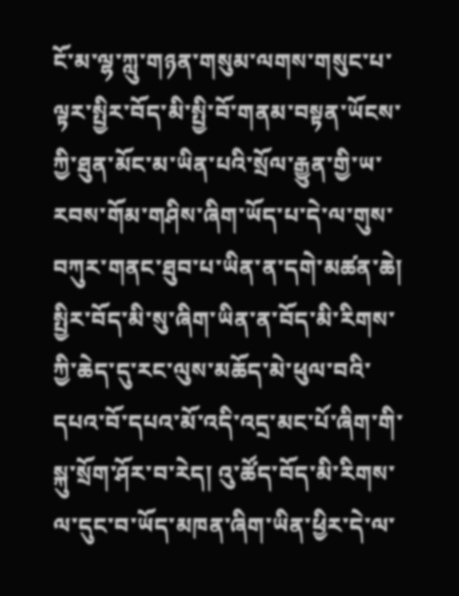ངོ་མ་ལྷ་ཀླུ་གཉན་གསུམ་ལགས་གསུང་པ་ལྟར་སྤྱིར་བོད་མི་སྤྱི་བོ་གནམ་བསྟན་ཡོངས་ཀྱི་ཐུན་མོང་མ་ཡིན་པའི་སྲོལ་རྒྱུན་གྱི་ཡ་རབས་གོམ་གཤིས་ཞིག་ཡོད་པ་དེ་ལ་གུས་བཀུར་གནང་ཐུབ་པ་ཡིན་ན་དགེ་མཚན་ཆེ། སྤྱིར་བོད་མི་སུ་ཞིག་ཡིན་ན་བོད་མི་རིགས་ཀྱི་ཆེད་དུ་རང་ལུས་མཆོད་མེ་ཕུལ་བའི་དཔའ་བོ་དཔའ་མོ་འདི་འདྲ་མང་པོ་ཞིག་གི་སྐུ་སྲོག་ཤོར་བ་རེད། འུ་ཚོད་བོད་མི་རིགས་ལ་དུང་བ་ཡོད་མཁན་ཞིག་ཡིན་ཕྱིར་དེ་ལ་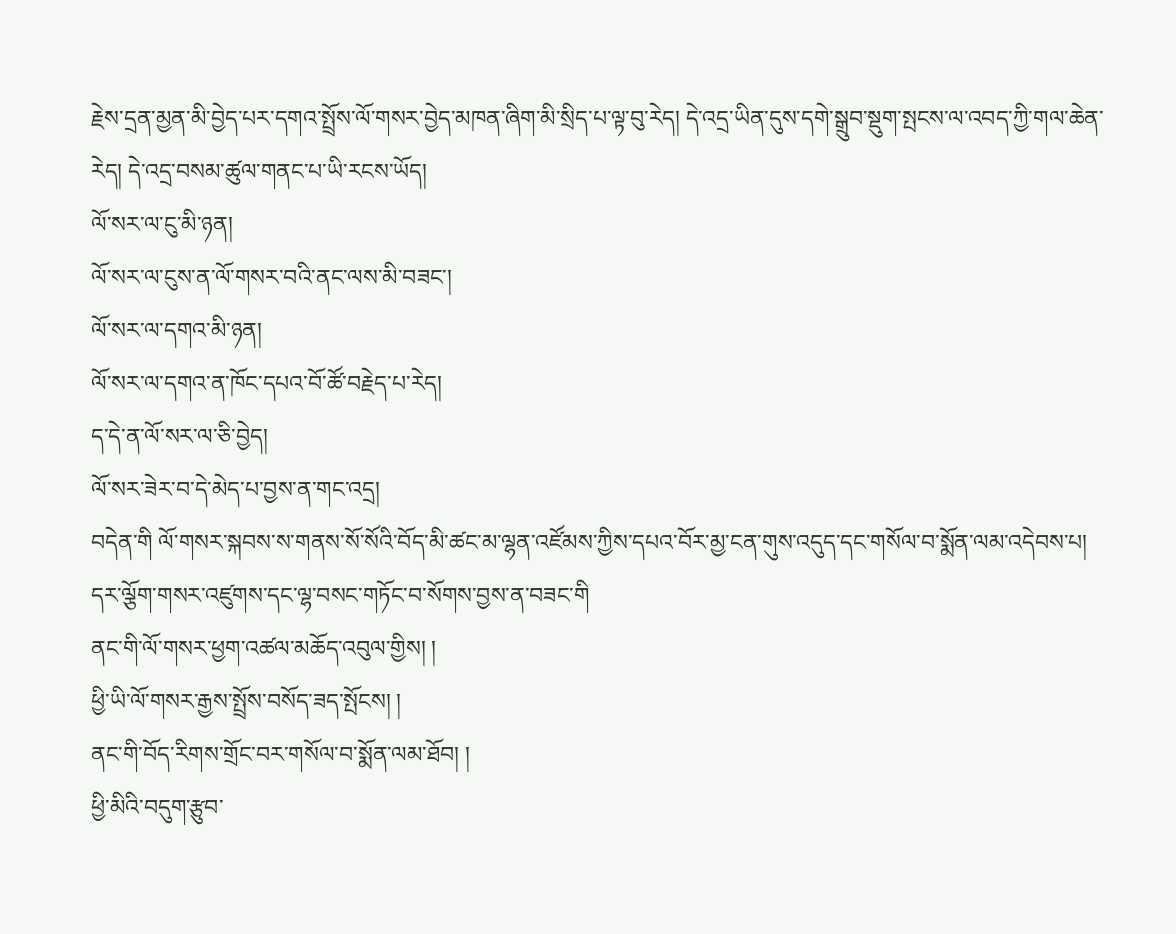རྗེས་དྲན་མྱན་མི་བྱེད་པར་དགའ་སྤྲོས་ལོ་གསར་བྱེད་མཁན་ཞིག་མི་སྲིད་པ་ལྟ་བུ་རེད། དེ་འདྲ་ཡིན་དུས་དགེ་སྒྲུབ་སྡུག་སྤངས་ལ་འབད་ཀྱི་གལ་ཆེན་རེད། དེ་འདྲ་བསམ་ཚུལ་གནང་པ་ཡི་རངས་ཡོད།
ལོ་སར་ལ་ངུ་མི་ཉན།
ལོ་སར་ལ་ངུས་ན་ལོ་གསར་བའི་ནང་ལས་མི་བཟང་།
ལོ་སར་ལ་དགའ་མི་ཉན།
ལོ་སར་ལ་དགའ་ན་ཁོང་དཔའ་བོ་ཚོ་བརྗེད་པ་རེད།
ད་དེ་ན་ལོ་སར་ལ་ཅི་བྱེད།
ལོ་སར་ཟེར་བ་དེ་མེད་པ་བྱས་ན་གང་འདྲ།
བདེན་གི ལོ་གསར་སྐབས་ས་གནས་སོ་སོའི་བོད་མི་ཚང་མ་ལྷན་འཛོམས་ཀྱིས་དཔའ་བོར་མྱ་ངན་གུས་འདུད་དང་གསོལ་བ་སྨོན་ལམ་འདེབས་པ། དར་ལྕོག་གསར་འཛུགས་དང་ལྷ་བསང་གཏོང་བ་སོགས་བྱས་ན་བཟང་གི
ནང་གི་ལོ་གསར་ཕྱག་འཚལ་མཆོད་འབུལ་གྱིས། །
ཕྱི་ཡི་ལོ་གསར་རྒྱས་སྤྲོས་བསོད་ཟད་སྤོངས། །
ནང་གི་བོད་རིགས་གྲོང་བར་གསོལ་བ་སྨོན་ལམ་ཐོབ། །
ཕྱི་མིའི་བདུག་རྩུབ་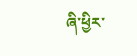ཞི་ཕྱིར་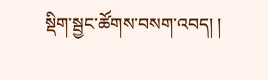སྡིག་སྦྱང་ཚོགས་བསག་འབད། །